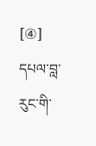[④] དཔལ་བླ་རུང་གི་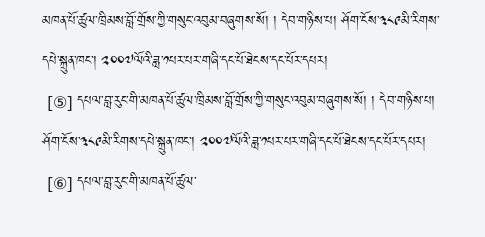མཁན་པོ་ཚུལ་ཁྲིམས་བློ་གྲོས་ཀྱི་གསུང་འབུམ་བཞུགས་སོ། ། དེབ་གཉིས་པ། ཤོག་ངོས་༣༨༩མི་རིགས་དཔེ་སྐྲུན་ཁང་། ༢༠༠༧ལོའི་ཟླ་༡པར་པར་གཞི་དང་པོ་ཐེངས་དང་པོར་དཔར།
 [⑤] དཔལ་བླ་རུང་གི་མཁན་པོ་ཚུལ་ཁྲིམས་བློ་གྲོས་ཀྱི་གསུང་འབུམ་བཞུགས་སོ། ། དེབ་གཉིས་པ། ཤོག་ངོས་༣༨༩མི་རིགས་དཔེ་སྐྲུན་ཁང་། ༢༠༠༧ལོའི་ཟླ་༡པར་པར་གཞི་དང་པོ་ཐེངས་དང་པོར་དཔར།
 [⑥] དཔལ་བླ་རུང་གི་མཁན་པོ་ཚུལ་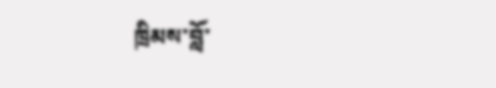ཁྲིམས་བློ་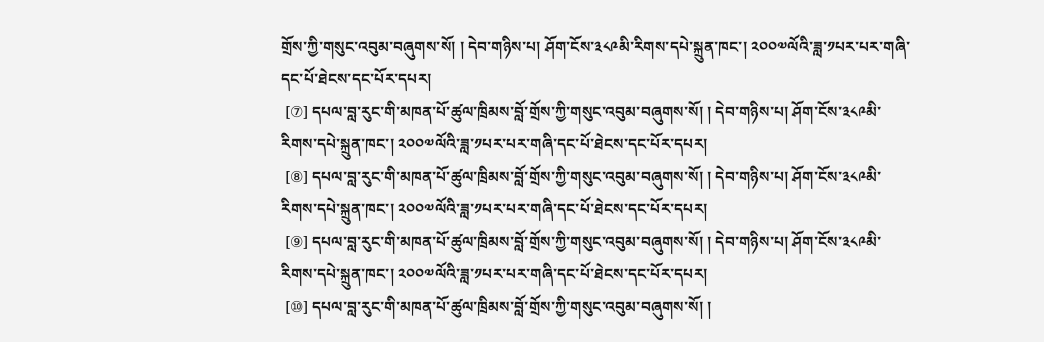གྲོས་ཀྱི་གསུང་འབུམ་བཞུགས་སོ། ། དེབ་གཉིས་པ། ཤོག་ངོས་༣༨༩མི་རིགས་དཔེ་སྐྲུན་ཁང་། ༢༠༠༧ལོའི་ཟླ་༡པར་པར་གཞི་དང་པོ་ཐེངས་དང་པོར་དཔར།
 [⑦] དཔལ་བླ་རུང་གི་མཁན་པོ་ཚུལ་ཁྲིམས་བློ་གྲོས་ཀྱི་གསུང་འབུམ་བཞུགས་སོ། ། དེབ་གཉིས་པ། ཤོག་ངོས་༣༨༩མི་རིགས་དཔེ་སྐྲུན་ཁང་། ༢༠༠༧ལོའི་ཟླ་༡པར་པར་གཞི་དང་པོ་ཐེངས་དང་པོར་དཔར།
 [⑧] དཔལ་བླ་རུང་གི་མཁན་པོ་ཚུལ་ཁྲིམས་བློ་གྲོས་ཀྱི་གསུང་འབུམ་བཞུགས་སོ། ། དེབ་གཉིས་པ། ཤོག་ངོས་༣༨༩མི་རིགས་དཔེ་སྐྲུན་ཁང་། ༢༠༠༧ལོའི་ཟླ་༡པར་པར་གཞི་དང་པོ་ཐེངས་དང་པོར་དཔར།
 [⑨] དཔལ་བླ་རུང་གི་མཁན་པོ་ཚུལ་ཁྲིམས་བློ་གྲོས་ཀྱི་གསུང་འབུམ་བཞུགས་སོ། ། དེབ་གཉིས་པ། ཤོག་ངོས་༣༨༩མི་རིགས་དཔེ་སྐྲུན་ཁང་། ༢༠༠༧ལོའི་ཟླ་༡པར་པར་གཞི་དང་པོ་ཐེངས་དང་པོར་དཔར།
 [⑩] དཔལ་བླ་རུང་གི་མཁན་པོ་ཚུལ་ཁྲིམས་བློ་གྲོས་ཀྱི་གསུང་འབུམ་བཞུགས་སོ། །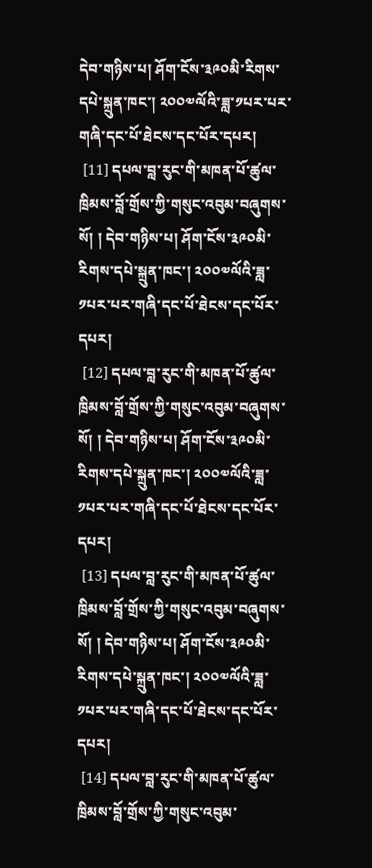དེབ་གཉིས་པ། ཤོག་ངོས་༣༩༠མི་རིགས་དཔེ་སྐྲུན་ཁང་། ༢༠༠༧ལོའི་ཟླ་༡པར་པར་གཞི་དང་པོ་ཐེངས་དང་པོར་དཔར།
 [11] དཔལ་བླ་རུང་གི་མཁན་པོ་ཚུལ་ཁྲིམས་བློ་གྲོས་ཀྱི་གསུང་འབུམ་བཞུགས་སོ། ། དེབ་གཉིས་པ། ཤོག་ངོས་༣༩༠མི་རིགས་དཔེ་སྐྲུན་ཁང་། ༢༠༠༧ལོའི་ཟླ་༡པར་པར་གཞི་དང་པོ་ཐེངས་དང་པོར་དཔར།
 [12] དཔལ་བླ་རུང་གི་མཁན་པོ་ཚུལ་ཁྲིམས་བློ་གྲོས་ཀྱི་གསུང་འབུམ་བཞུགས་སོ། ། དེབ་གཉིས་པ། ཤོག་ངོས་༣༩༠མི་རིགས་དཔེ་སྐྲུན་ཁང་། ༢༠༠༧ལོའི་ཟླ་༡པར་པར་གཞི་དང་པོ་ཐེངས་དང་པོར་དཔར།
 [13] དཔལ་བླ་རུང་གི་མཁན་པོ་ཚུལ་ཁྲིམས་བློ་གྲོས་ཀྱི་གསུང་འབུམ་བཞུགས་སོ། ། དེབ་གཉིས་པ། ཤོག་ངོས་༣༩༠མི་རིགས་དཔེ་སྐྲུན་ཁང་། ༢༠༠༧ལོའི་ཟླ་༡པར་པར་གཞི་དང་པོ་ཐེངས་དང་པོར་དཔར།
 [14] དཔལ་བླ་རུང་གི་མཁན་པོ་ཚུལ་ཁྲིམས་བློ་གྲོས་ཀྱི་གསུང་འབུམ་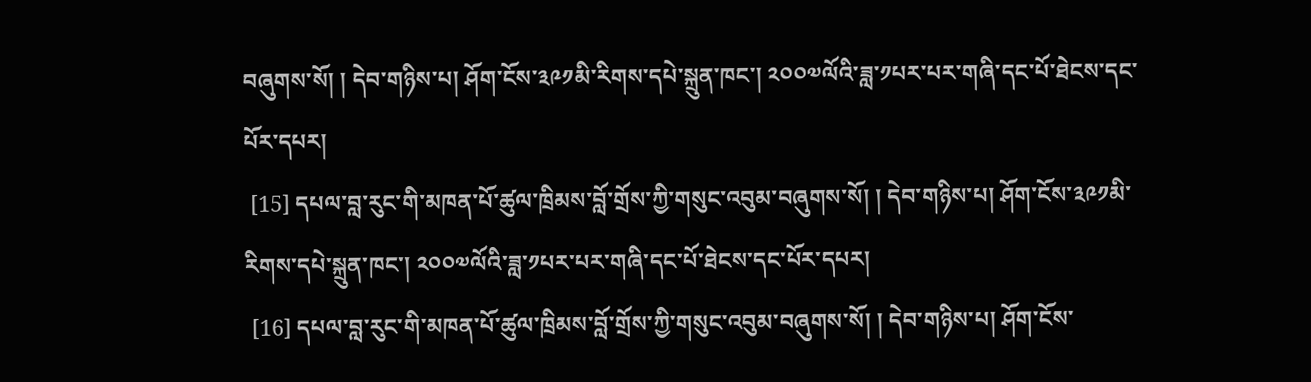བཞུགས་སོ། ། དེབ་གཉིས་པ། ཤོག་ངོས་༣༩༡མི་རིགས་དཔེ་སྐྲུན་ཁང་། ༢༠༠༧ལོའི་ཟླ་༡པར་པར་གཞི་དང་པོ་ཐེངས་དང་པོར་དཔར།
 [15] དཔལ་བླ་རུང་གི་མཁན་པོ་ཚུལ་ཁྲིམས་བློ་གྲོས་ཀྱི་གསུང་འབུམ་བཞུགས་སོ། ། དེབ་གཉིས་པ། ཤོག་ངོས་༣༩༡མི་རིགས་དཔེ་སྐྲུན་ཁང་། ༢༠༠༧ལོའི་ཟླ་༡པར་པར་གཞི་དང་པོ་ཐེངས་དང་པོར་དཔར།
 [16] དཔལ་བླ་རུང་གི་མཁན་པོ་ཚུལ་ཁྲིམས་བློ་གྲོས་ཀྱི་གསུང་འབུམ་བཞུགས་སོ། ། དེབ་གཉིས་པ། ཤོག་ངོས་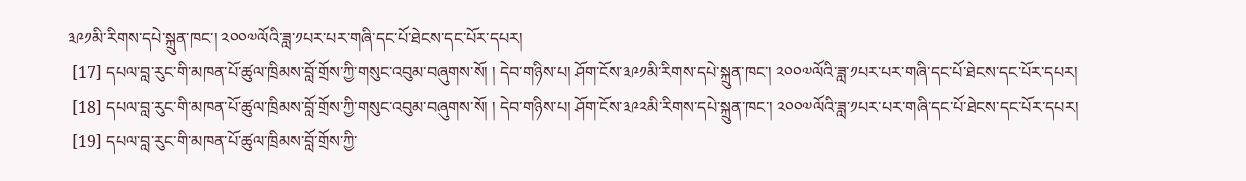༣༩༡མི་རིགས་དཔེ་སྐྲུན་ཁང་། ༢༠༠༧ལོའི་ཟླ་༡པར་པར་གཞི་དང་པོ་ཐེངས་དང་པོར་དཔར།
 [17] དཔལ་བླ་རུང་གི་མཁན་པོ་ཚུལ་ཁྲིམས་བློ་གྲོས་ཀྱི་གསུང་འབུམ་བཞུགས་སོ། ། དེབ་གཉིས་པ། ཤོག་ངོས་༣༩༡མི་རིགས་དཔེ་སྐྲུན་ཁང་། ༢༠༠༧ལོའི་ཟླ་༡པར་པར་གཞི་དང་པོ་ཐེངས་དང་པོར་དཔར།
 [18] དཔལ་བླ་རུང་གི་མཁན་པོ་ཚུལ་ཁྲིམས་བློ་གྲོས་ཀྱི་གསུང་འབུམ་བཞུགས་སོ། ། དེབ་གཉིས་པ། ཤོག་ངོས་༣༩༢མི་རིགས་དཔེ་སྐྲུན་ཁང་། ༢༠༠༧ལོའི་ཟླ་༡པར་པར་གཞི་དང་པོ་ཐེངས་དང་པོར་དཔར།
 [19] དཔལ་བླ་རུང་གི་མཁན་པོ་ཚུལ་ཁྲིམས་བློ་གྲོས་ཀྱི་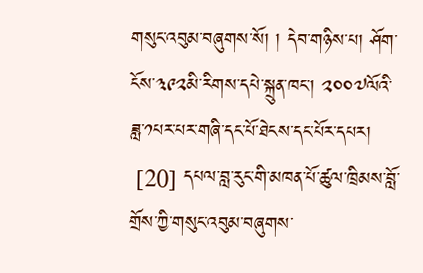གསུང་འབུམ་བཞུགས་སོ། ། དེབ་གཉིས་པ། ཤོག་ངོས་༣༩༢མི་རིགས་དཔེ་སྐྲུན་ཁང་། ༢༠༠༧ལོའི་ཟླ་༡པར་པར་གཞི་དང་པོ་ཐེངས་དང་པོར་དཔར།
 [20] དཔལ་བླ་རུང་གི་མཁན་པོ་ཚུལ་ཁྲིམས་བློ་གྲོས་ཀྱི་གསུང་འབུམ་བཞུགས་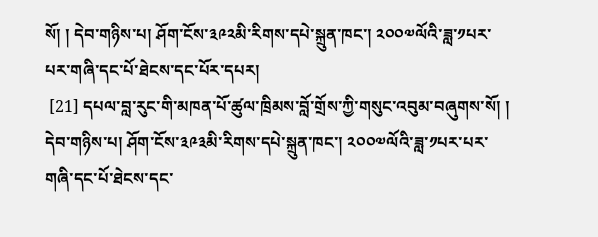སོ། ། དེབ་གཉིས་པ། ཤོག་ངོས་༣༩༢མི་རིགས་དཔེ་སྐྲུན་ཁང་། ༢༠༠༧ལོའི་ཟླ་༡པར་པར་གཞི་དང་པོ་ཐེངས་དང་པོར་དཔར།
 [21] དཔལ་བླ་རུང་གི་མཁན་པོ་ཚུལ་ཁྲིམས་བློ་གྲོས་ཀྱི་གསུང་འབུམ་བཞུགས་སོ། ། དེབ་གཉིས་པ། ཤོག་ངོས་༣༩༣མི་རིགས་དཔེ་སྐྲུན་ཁང་། ༢༠༠༧ལོའི་ཟླ་༡པར་པར་གཞི་དང་པོ་ཐེངས་དང་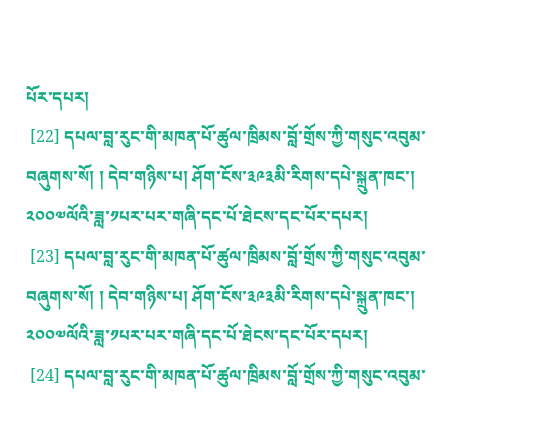པོར་དཔར།
 [22] དཔལ་བླ་རུང་གི་མཁན་པོ་ཚུལ་ཁྲིམས་བློ་གྲོས་ཀྱི་གསུང་འབུམ་བཞུགས་སོ། ། དེབ་གཉིས་པ། ཤོག་ངོས་༣༩༣མི་རིགས་དཔེ་སྐྲུན་ཁང་། ༢༠༠༧ལོའི་ཟླ་༡པར་པར་གཞི་དང་པོ་ཐེངས་དང་པོར་དཔར།
 [23] དཔལ་བླ་རུང་གི་མཁན་པོ་ཚུལ་ཁྲིམས་བློ་གྲོས་ཀྱི་གསུང་འབུམ་བཞུགས་སོ། ། དེབ་གཉིས་པ། ཤོག་ངོས་༣༩༣མི་རིགས་དཔེ་སྐྲུན་ཁང་། ༢༠༠༧ལོའི་ཟླ་༡པར་པར་གཞི་དང་པོ་ཐེངས་དང་པོར་དཔར།
 [24] དཔལ་བླ་རུང་གི་མཁན་པོ་ཚུལ་ཁྲིམས་བློ་གྲོས་ཀྱི་གསུང་འབུམ་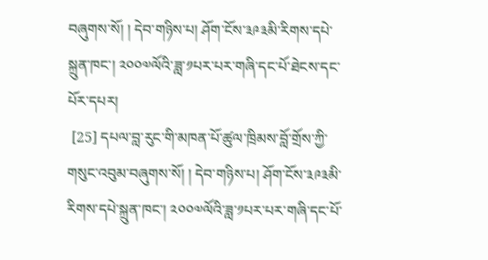བཞུགས་སོ། ། དེབ་གཉིས་པ། ཤོག་ངོས་༣༩༣མི་རིགས་དཔེ་སྐྲུན་ཁང་། ༢༠༠༧ལོའི་ཟླ་༡པར་པར་གཞི་དང་པོ་ཐེངས་དང་པོར་དཔར།
 [25] དཔལ་བླ་རུང་གི་མཁན་པོ་ཚུལ་ཁྲིམས་བློ་གྲོས་ཀྱི་གསུང་འབུམ་བཞུགས་སོ། ། དེབ་གཉིས་པ། ཤོག་ངོས་༣༩༣མི་རིགས་དཔེ་སྐྲུན་ཁང་། ༢༠༠༧ལོའི་ཟླ་༡པར་པར་གཞི་དང་པོ་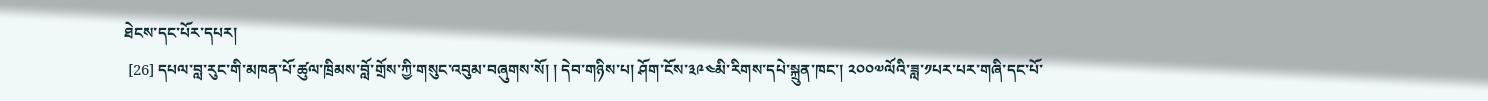ཐེངས་དང་པོར་དཔར།
 [26] དཔལ་བླ་རུང་གི་མཁན་པོ་ཚུལ་ཁྲིམས་བློ་གྲོས་ཀྱི་གསུང་འབུམ་བཞུགས་སོ། ། དེབ་གཉིས་པ། ཤོག་ངོས་༣༩༤མི་རིགས་དཔེ་སྐྲུན་ཁང་། ༢༠༠༧ལོའི་ཟླ་༡པར་པར་གཞི་དང་པོ་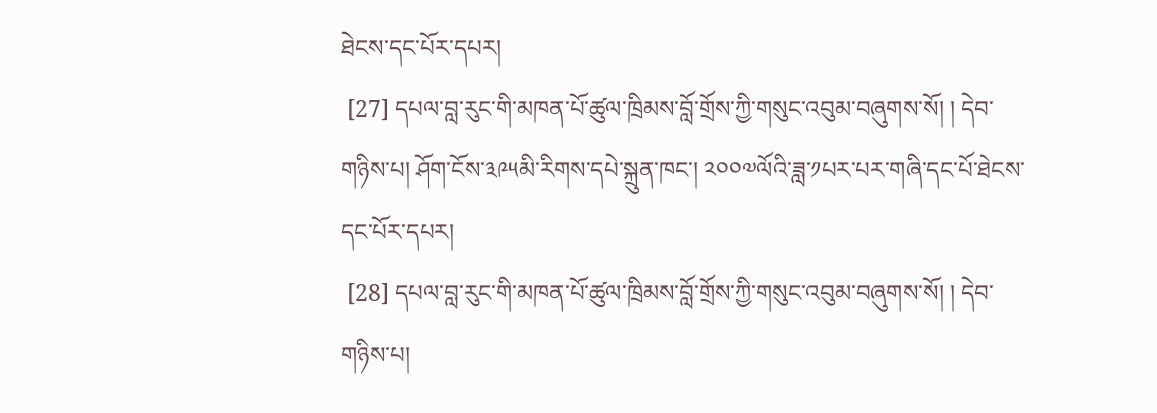ཐེངས་དང་པོར་དཔར།
 [27] དཔལ་བླ་རུང་གི་མཁན་པོ་ཚུལ་ཁྲིམས་བློ་གྲོས་ཀྱི་གསུང་འབུམ་བཞུགས་སོ། ། དེབ་གཉིས་པ། ཤོག་ངོས་༣༩༥མི་རིགས་དཔེ་སྐྲུན་ཁང་། ༢༠༠༧ལོའི་ཟླ་༡པར་པར་གཞི་དང་པོ་ཐེངས་དང་པོར་དཔར།
 [28] དཔལ་བླ་རུང་གི་མཁན་པོ་ཚུལ་ཁྲིམས་བློ་གྲོས་ཀྱི་གསུང་འབུམ་བཞུགས་སོ། ། དེབ་གཉིས་པ།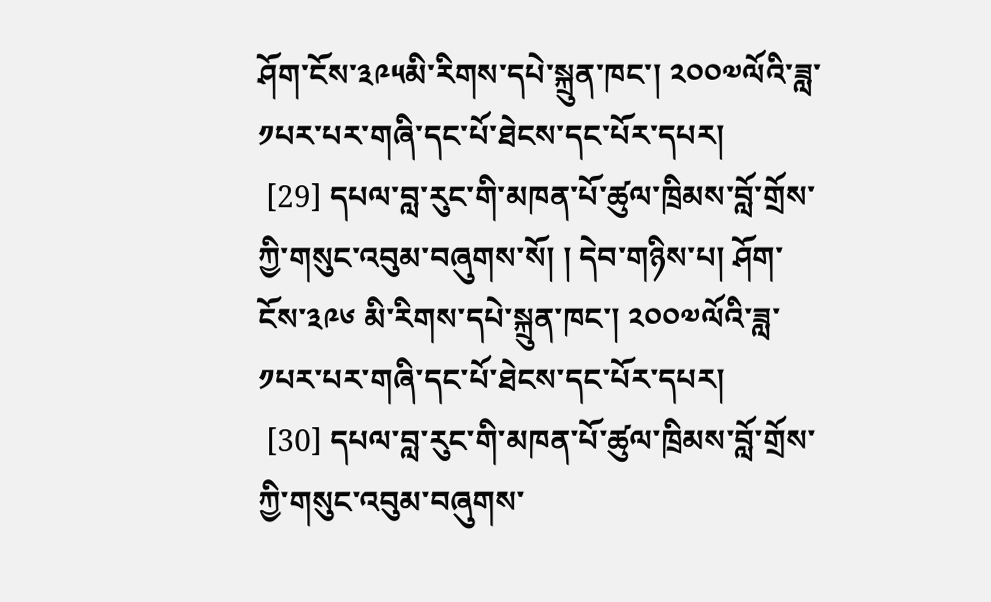ཤོག་ངོས་༣༩༥མི་རིགས་དཔེ་སྐྲུན་ཁང་། ༢༠༠༧ལོའི་ཟླ་༡པར་པར་གཞི་དང་པོ་ཐེངས་དང་པོར་དཔར།
 [29] དཔལ་བླ་རུང་གི་མཁན་པོ་ཚུལ་ཁྲིམས་བློ་གྲོས་ཀྱི་གསུང་འབུམ་བཞུགས་སོ། ། དེབ་གཉིས་པ། ཤོག་ངོས་༣༩༦ མི་རིགས་དཔེ་སྐྲུན་ཁང་། ༢༠༠༧ལོའི་ཟླ་༡པར་པར་གཞི་དང་པོ་ཐེངས་དང་པོར་དཔར།
 [30] དཔལ་བླ་རུང་གི་མཁན་པོ་ཚུལ་ཁྲིམས་བློ་གྲོས་ཀྱི་གསུང་འབུམ་བཞུགས་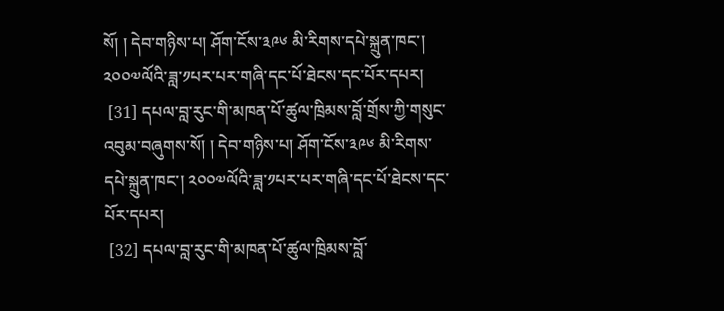སོ། ། དེབ་གཉིས་པ། ཤོག་ངོས་༣༩༦ མི་རིགས་དཔེ་སྐྲུན་ཁང་། ༢༠༠༧ལོའི་ཟླ་༡པར་པར་གཞི་དང་པོ་ཐེངས་དང་པོར་དཔར།
 [31] དཔལ་བླ་རུང་གི་མཁན་པོ་ཚུལ་ཁྲིམས་བློ་གྲོས་ཀྱི་གསུང་འབུམ་བཞུགས་སོ། ། དེབ་གཉིས་པ། ཤོག་ངོས་༣༩༦ མི་རིགས་དཔེ་སྐྲུན་ཁང་། ༢༠༠༧ལོའི་ཟླ་༡པར་པར་གཞི་དང་པོ་ཐེངས་དང་པོར་དཔར།
 [32] དཔལ་བླ་རུང་གི་མཁན་པོ་ཚུལ་ཁྲིམས་བློ་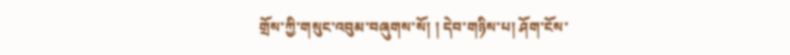གྲོས་ཀྱི་གསུང་འབུམ་བཞུགས་སོ། ། དེབ་གཉིས་པ། ཤོག་ངོས་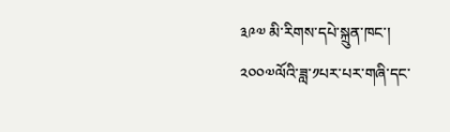༣༩༧ མི་རིགས་དཔེ་སྐྲུན་ཁང་། ༢༠༠༧ལོའི་ཟླ་༡པར་པར་གཞི་དང་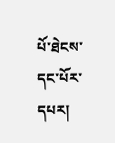པོ་ཐེངས་དང་པོར་དཔར།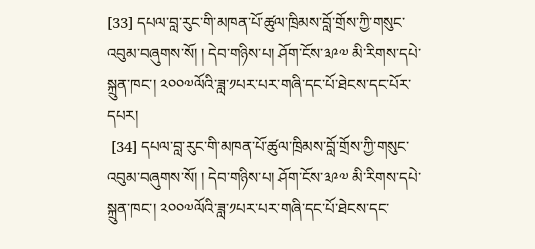[33] དཔལ་བླ་རུང་གི་མཁན་པོ་ཚུལ་ཁྲིམས་བློ་གྲོས་ཀྱི་གསུང་འབུམ་བཞུགས་སོ། ། དེབ་གཉིས་པ། ཤོག་ངོས་༣༩༧ མི་རིགས་དཔེ་སྐྲུན་ཁང་། ༢༠༠༧ལོའི་ཟླ་༡པར་པར་གཞི་དང་པོ་ཐེངས་དང་པོར་དཔར།
 [34] དཔལ་བླ་རུང་གི་མཁན་པོ་ཚུལ་ཁྲིམས་བློ་གྲོས་ཀྱི་གསུང་འབུམ་བཞུགས་སོ། ། དེབ་གཉིས་པ། ཤོག་ངོས་༣༩༧ མི་རིགས་དཔེ་སྐྲུན་ཁང་། ༢༠༠༧ལོའི་ཟླ་༡པར་པར་གཞི་དང་པོ་ཐེངས་དང་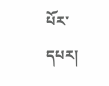པོར་དཔར།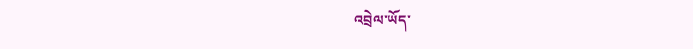འབྲེལ་ཡོད་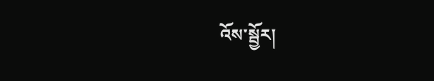འོས་སྦྱོར།